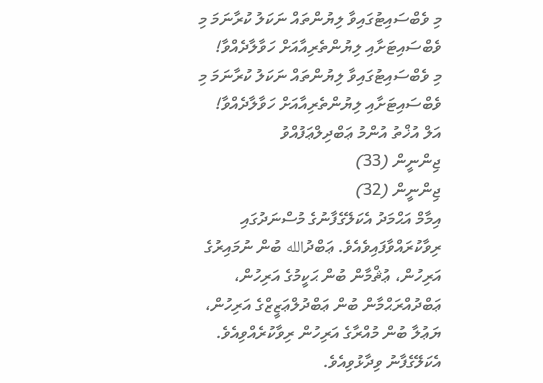މި ވެބްސައިޓުގައިވާ ލިޔުންތައް ނަކަލު ކުރާނަމަ މި ވެބްސައިޓަށާއި ލިޔުންތެރިއާއަށް ހަވާލާދެއްވާ!
މި ވެބްސައިޓުގައިވާ ލިޔުންތައް ނަކަލު ކުރާނަމަ މި ވެބްސައިޓަށާއި ލިޔުންތެރިއާއަށް ހަވާލާދެއްވާ!
އަލް އުޚްތު އުންމު ޢަބްދިލްޢަފުއްވު
ޖިންނީން (33)
ޖިންނީން (32)
އިމާމް އަޙްމަދު އެކަލޭގެފާނުގެ މުސްނަދުގައި ރިވާކުރައްވާފައިވެއެވެ. ޢަބްދުالله ބުން ނުމައިރުގެ އަރިހުން، ޢުޘްމާން ބުން ޙަކީމުގެ އަރިހުން، ޢަބްދުއްރަޙްމާން ބުން ޢަބްދުލްޢަޒީޒްގެ އަރިހުން، ޔަޢުލާ ބުން މުއްރާގެ އަރިހުން ރިވާކުރެއްވިއެވެ. އެކަލޭގެފާނު ވިދާޅުވިއެވެ.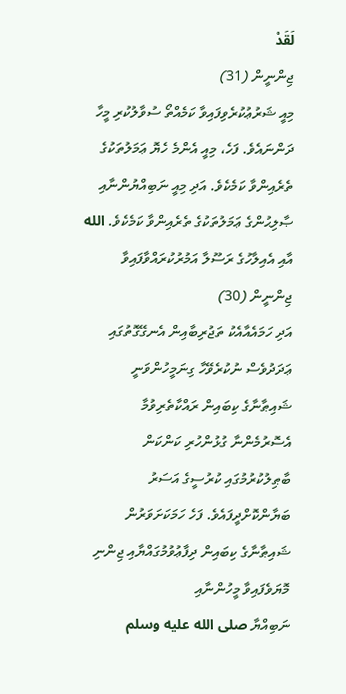لَقَدْ
ޖިންނީން (31)
މިއީ ޝަރުޢުކުރެވިފައިވާ ކަމެއްތޯ ސުވާލުކުރި މީހާ ދަންނައެވެ. ފަހެ، މިއީ އެންމެ ހެޔޮ ޢަމަލުތަކުގެ ތެރެއިންވާ ކަމެކެވެ. އަދި މިއީ ނަބިއްޔުންނާއި ޞާލިޙުންގެ ޢަމަލުތަކުގެ ތެރެއިންވާ ކަމެކެވެ. الله އާއި އެއިލާހުގެ ރަސޫލާ އަމުރުކުރައްވާފައިވާ
ޖިންނީން (30)
އަދި ހަމައެއާއެކު ތަޖުރިބާއިން އެނގޭގޮތުގައި ޢަދަދުވެސް ނުކުރެވޭހާ ގިނަމީހުންވަނީ ޝައިޠާނާގެ ކިބައިން ރައްކާތެރިވުމާ އެސޮރުމެންނާ ގުޅުންހުރި ކަންކަން ބާޠިލުކުރުމުގައި ކުރުސީގެ އަސަރު ބަޔާންކޮށްދީފައެވެ. ފަހެ ހަމަކަށަވަރުން ޝައިޠާނާގެ ކިބައިން ދިފާޢުވުމުގައްޔާއި ޖިންނި މޮޔަވެފައިވާ މީހުންނާއި
ނަބިއްޔާ صلى الله عليه وسلم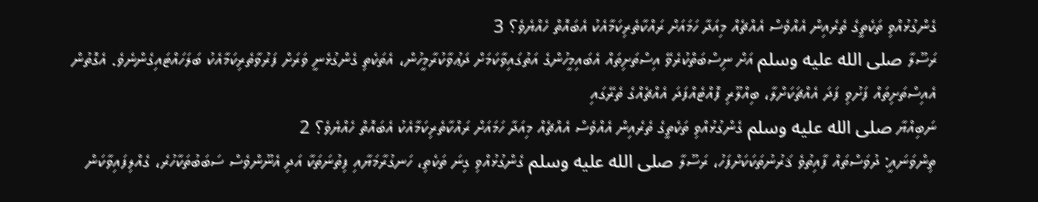ގެންގުޅުއްވި ތަކެތީގެ ތެރެއިން އެއްވެސް އެއްޗެއް މިއަދާ ހަމައަށް ރައްކާތެރިކަމާއެކު އެބައޮތް ހެއްޔެވެ؟ 3
ރަސޫލާ صلى الله عليه وسلم އަށް ނިސްބަތްކުރެވޭ އިސްތަށިތައް އެބައިމީހުންގެ އަތުގައިވާކަމަށް ދަޢުވާކުރާމީހުން، އެތަކެތި ގެންގުޅެނީ ވަރަށް ފަރުވާތެރިކަމާއެކު ބަލަހައްޓައިގެންނެވެ. އެގޮތުން އެއިސްތަށިތައް ފަށުވި ފަދަ އެއްޗަކަށްލާ، ބިއްލޫރި ފޮއްޓެއްފަދަ އެއްޗެއްގެ ތެރޭގައި
ނަބިއްޔާ صلى الله عليه وسلم ގެންގުޅުއްވި ތަކެތީގެ ތެރެއިން އެއްވެސް އެއްޗެއް މިއަދާ ހަމައަށް ރައްކާތެރިކަމާއެކު އެބައޮތް ހެއްޔެވެ؟ 2
ތިންވަނައީ: ދުވަސްތައް ފާއިތުވެ ޤަރުނުތަކަކަށްފަހު، ރަސޫލާ صلى الله عليه وسلم ގެންގުޅުއްވި ގިނަ ތަކެތި، ހަނގުރާމަޔާއި ފިތުނަތަކާ އަދި އެނޫންވެސް ސަބަބުތަކާހުރެ، ގެއްލިފައިވާކަން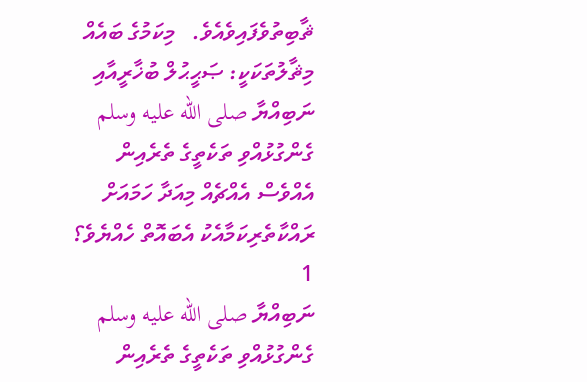ޘާބިތުވެފައިވެއެވެ.   މިކަމުގެ ބައެއް މިޘާލުތަކަކީ: ޞަޙީޙުލް ބުޚާރީއާއި
ނަބިއްޔާ صلى الله عليه وسلم ގެންގުޅުއްވި ތަކެތީގެ ތެރެއިން އެއްވެސް އެއްޗެއް މިއަދާ ހަމައަށް ރައްކާތެރިކަމާއެކު އެބައޮތް ހެއްޔެވެ؟ 1
ނަބިއްޔާ صلى الله عليه وسلم ގެންގުޅުއްވި ތަކެތީގެ ތެރެއިން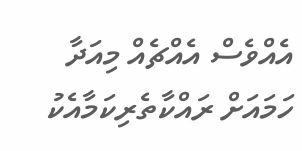އެއްވެސް އެއްޗެއް މިއަދާ ހަމައަށް ރައްކާތެރިކަމާއެކު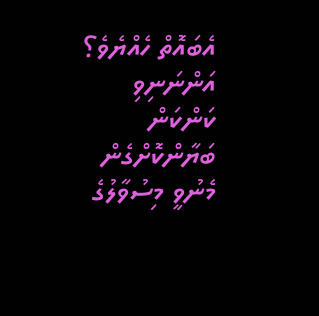އެބައޮތް ހެއްޔެވެ؟ އަންނަނިވި ކަންކަން ބަޔާންކޮށްގެން މެނުވީ މިސުވާލުގެ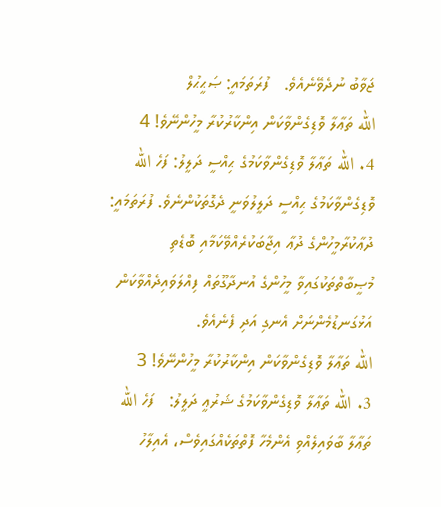ޖަވާބު ނުދެވޭނެއެވެ.   ފުރަތަމައީ: ޞަޙީޙުލް
الله ތަޢާލާ ވޮޑިގެންވާކަން އިންކާރުކުރާ މީހުންނޭވެ! 4
4. الله ތަޢާލާ ވޮޑިގެންވާކަމުގެ ޙިއްސީ ދަލީލު: ފަހެ الله ވޮޑިގެންވާކަމުގެ ޙިއްސީ ދަލީލުވަނީ ދެގޮތަކުންނެވެ. ފުރަތަމައީ: ދުޢާކުރާމީހުންގެ ދުޢާ އިޖާބަކުރެއްވޭކަމާއި ބޮޑެތި މުޞީބާތްތަކުގައިވާ މީހުންގެ އުނދާގޫތައް ފިއްލަވައިދެއްވާކަން އަޅުގަނޑުމެންނަށް އެނގި އަދި ފެނެއެވެ.
الله ތަޢާލާ ވޮޑިގެންވާކަން އިންކާރުކުރާ މީހުންނޭވެ! 3
3. الله ތަޢާލާ ވޮޑިގެންވާކަމުގެ ޝަރުޢީ ދަލީލު:   ފަހެ الله ތަޢާލާ ބާވައިލެއްވި އެންމެހާ ފޮތްތަކެއްގައިވެސް، އެއިލާހު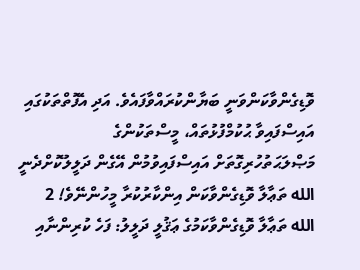ވޮޑިގެންވާކަންވަނީ ބަޔާންކުރައްވާފައެވެ. އަދި އެފޮތްތަކުގައި އައިސްފައިވާ ޙުކުމްފުޅުތައް، މީސްތަކުންގެ މަޞްލަޙަތުހުރިގޮތަށް އައިސްފައިވުމުން އޭގެން ދަލީލުކޮށްދެނީ
الله ތަޢާލާ ވޮޑިގެންވާކަން އިންކާރުކުރާ މީހުންނޭވެ! 2
الله ތަޢާލާ ވޮޑިގެންވާކަމުގެ ޢަޤުލީ ދަލީލު: ފަހެ ކުރިންނާއި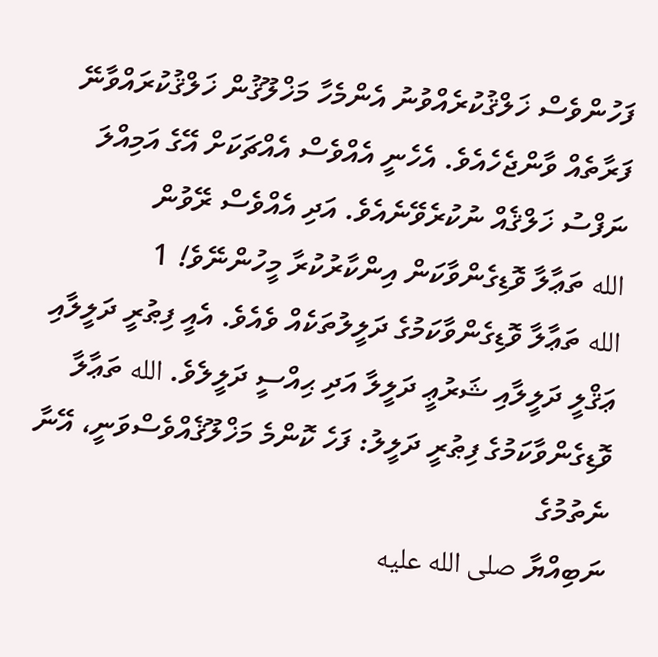ފަހުންވެސް ޚަލްޤުކުރެއްވުނު އެންމެހާ މަޚްލޫޤުން ޚަލްޤުކުރައްވާނޭ ފަރާތެއް ވާންޖެހެއެވެ. އެހެނީ އެއްވެސް އެއްޗަކަށް އޭގެ އަމިއްލަ ނަފްސު ޚަލްޤެއް ނުކުރެވޭނެއެވެ. އަދި އެއްވެސް ރޭވުން
الله ތަޢާލާ ވޮޑިގެންވާކަން އިންކާރުކުރާ މީހުންނޭވެ! 1
الله ތަޢާލާ ވޮޑިގެންވާކަމުގެ ދަލީލުތަކެއް ވެއެވެ. އެއީ ފިޠުރީ ދަލީލާއި ޢަޤްލީ ދަލީލާއި ޝަރުޢީ ދަލީލާ އަދި ޙިއްސީ ދަލީލެވެ. الله ތަޢާލާ ވޮޑިގެންވާކަމުގެ ފިޠުރީ ދަލީލު: ފަހެ ކޮންމެ މަޚްލޫޤެއްވެސްވަނީ، އޭނާ ނެތުމުގެ
ނަބިއްޔާ صلى الله عليه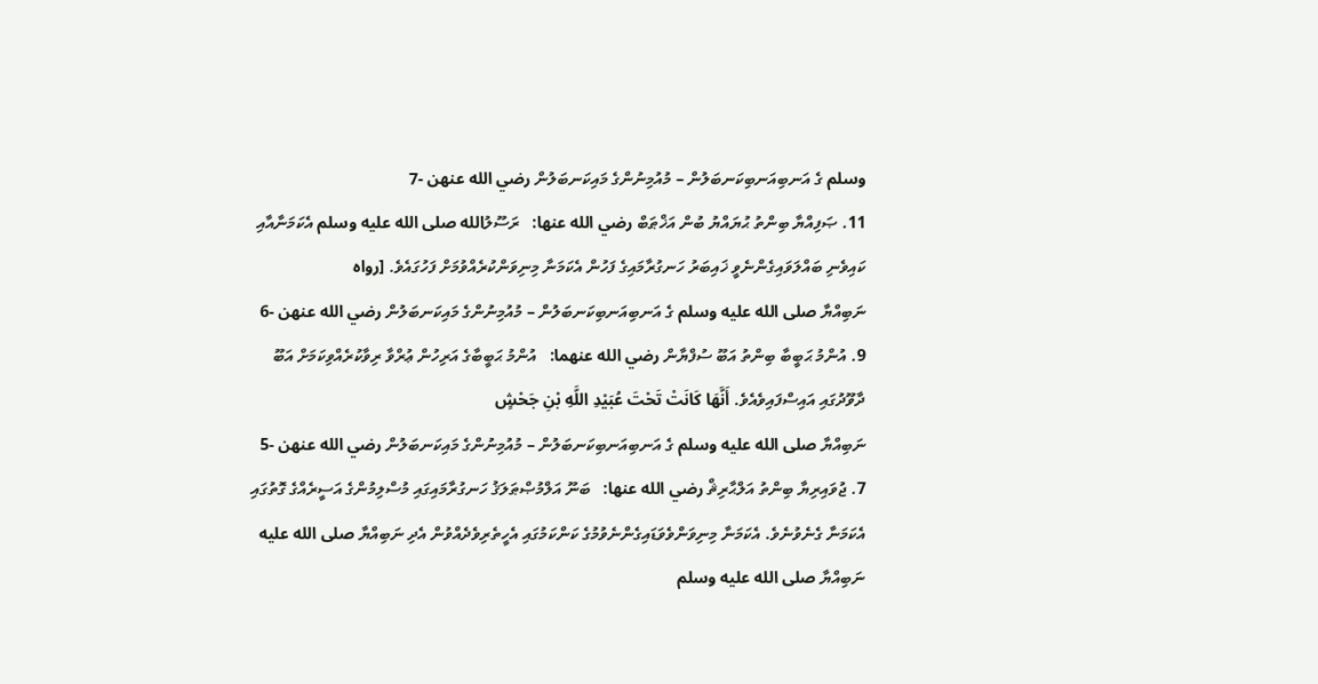وسلم ގެ އަނބިއަނބިކަނބަލުން – މުއުމިނުންގެ މައިކަނބަލުން رضي الله عنهن -7
11. ޞަފިއްޔާ ބިންތު ޙުޔައްޔު ބުން އަޚްޠަބް رضي الله عنها:   ރަސޫލުالله صلى الله عليه وسلم އެކަމަނާއާއި ކައިވެނި ބައްލަވައިގެންނެވީ ޚައިބަރު ހަނގުރާމައިގެ ފަހުން އެކަމަނާ މިނިވަންކުރެއްވުމަށް ފަހުގައެވެ. [رواه
ނަބިއްޔާ صلى الله عليه وسلم ގެ އަނބިއަނބިކަނބަލުން – މުއުމިނުންގެ މައިކަނބަލުން رضي الله عنهن -6
9. އުންމު ޙަބީބާ ބިންތު އަބޫ ސުފްޔާން رضي الله عنهما:   އުންމު ޙަބީބާގެ އަރިހުން ޢުރްވާ ރިވާކުރެއްވިކަމަށް އަބޫ ދާވޫދުގައި އައިސްފައިވެއެވެ. أَنَّهَا كَانَتْ تَحْتَ عُبَيْدِ اللَّهِ بْنِ جَحْشٍ
ނަބިއްޔާ صلى الله عليه وسلم ގެ އަނބިއަނބިކަނބަލުން – މުއުމިނުންގެ މައިކަނބަލުން رضي الله عنهن -5
7. ޖުވައިރިޔާ ބިންތު އަލްޙާރިޘް رضي الله عنها:   ބަނޫ އަލްމުޞްޠަލަޤު ހަނގުރާމައިގައި މުސްލިމުންގެ އަސީރެއްގެ ގޮތުގައި އެކަމަނާ ގެނެވުނެވެ. އެކަމަނާ މިނިވަންވެވަޑައިގެންނެވުމުގެ ކަންކަމުގައި އެހީތެރިވެދެއްވުން އެދި ނަބިއްޔާ صلى الله عليه
ނަބިއްޔާ صلى الله عليه وسلم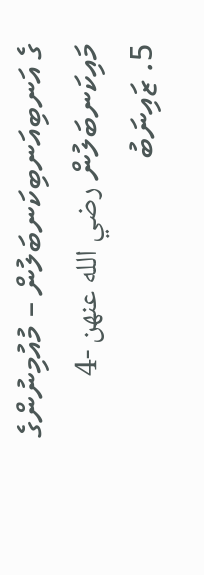ގެ އަނބިއަނބިކަނބަލުން – މުއުމިނުންގެ މައިކަނބަލުން رضي الله عنهن -4
5. ޒައިނަބު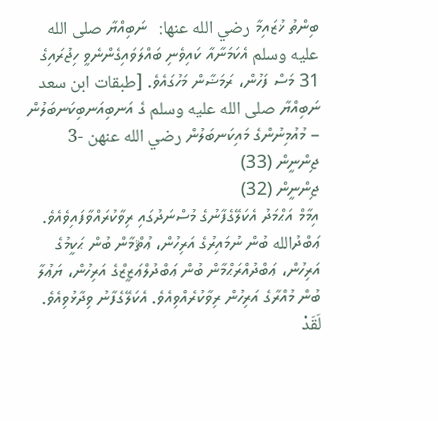ބިންތު ޚުޒައިމާ رضي الله عنها:   ނަބިއްޔާ صلى الله عليه وسلم އެކަމަނާއާ ކައިވެނި ބައްލަވައިގެންނެވީ ހިޖުރައިގެ 31 މަސް ފަހުން، ރަމަޟާން މަހުގައެވެ. [طبقات ابن سعد
ނަބިއްޔާ صلى الله عليه وسلم ގެ އަނބިއަނބިކަނބަލުން – މުއުމިނުންގެ މައިކަނބަލުން رضي الله عنهن -3
ޖިންނީން (33)
ޖިންނީން (32)
އިމާމް އަޙްމަދު އެކަލޭގެފާނުގެ މުސްނަދުގައި ރިވާކުރައްވާފައިވެއެވެ. ޢަބްދުالله ބުން ނުމައިރުގެ އަރިހުން، ޢުޘްމާން ބުން ޙަކީމުގެ އަރިހުން، ޢަބްދުއްރަޙްމާން ބުން ޢަބްދުލްޢަޒީޒްގެ އަރިހުން، ޔަޢުލާ ބުން މުއްރާގެ އަރިހުން ރިވާކުރެއްވިއެވެ. އެކަލޭގެފާނު ވިދާޅުވިއެވެ. لَقَدْ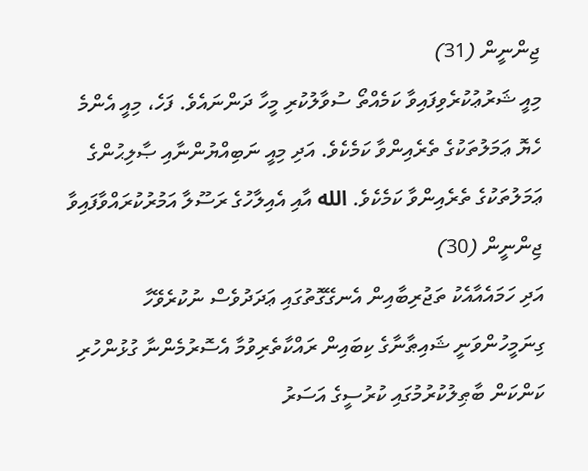ޖިންނީން (31)
މިއީ ޝަރުޢުކުރެވިފައިވާ ކަމެއްތޯ ސުވާލުކުރި މީހާ ދަންނައެވެ. ފަހެ، މިއީ އެންމެ ހެޔޮ ޢަމަލުތަކުގެ ތެރެއިންވާ ކަމެކެވެ. އަދި މިއީ ނަބިއްޔުންނާއި ޞާލިޙުންގެ ޢަމަލުތަކުގެ ތެރެއިންވާ ކަމެކެވެ. الله އާއި އެއިލާހުގެ ރަސޫލާ އަމުރުކުރައްވާފައިވާ
ޖިންނީން (30)
އަދި ހަމައެއާއެކު ތަޖުރިބާއިން އެނގޭގޮތުގައި ޢަދަދުވެސް ނުކުރެވޭހާ ގިނަމީހުންވަނީ ޝައިޠާނާގެ ކިބައިން ރައްކާތެރިވުމާ އެސޮރުމެންނާ ގުޅުންހުރި ކަންކަން ބާޠިލުކުރުމުގައި ކުރުސީގެ އަސަރު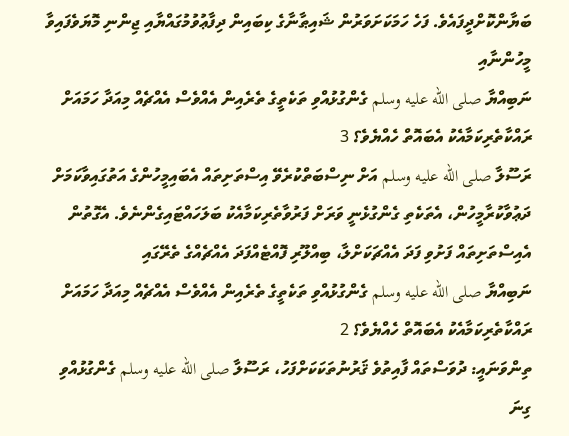ބަޔާންކޮށްދީފައެވެ. ފަހެ ހަމަކަށަވަރުން ޝައިޠާނާގެ ކިބައިން ދިފާޢުވުމުގައްޔާއި ޖިންނި މޮޔަވެފައިވާ މީހުންނާއި
ނަބިއްޔާ صلى الله عليه وسلم ގެންގުޅުއްވި ތަކެތީގެ ތެރެއިން އެއްވެސް އެއްޗެއް މިއަދާ ހަމައަށް ރައްކާތެރިކަމާއެކު އެބައޮތް ހެއްޔެވެ؟ 3
ރަސޫލާ صلى الله عليه وسلم އަށް ނިސްބަތްކުރެވޭ އިސްތަށިތައް އެބައިމީހުންގެ އަތުގައިވާކަމަށް ދަޢުވާކުރާމީހުން، އެތަކެތި ގެންގުޅެނީ ވަރަށް ފަރުވާތެރިކަމާއެކު ބަލަހައްޓައިގެންނެވެ. އެގޮތުން އެއިސްތަށިތައް ފަށުވި ފަދަ އެއްޗަކަށްލާ، ބިއްލޫރި ފޮއްޓެއްފަދަ އެއްޗެއްގެ ތެރޭގައި
ނަބިއްޔާ صلى الله عليه وسلم ގެންގުޅުއްވި ތަކެތީގެ ތެރެއިން އެއްވެސް އެއްޗެއް މިއަދާ ހަމައަށް ރައްކާތެރިކަމާއެކު އެބައޮތް ހެއްޔެވެ؟ 2
ތިންވަނައީ: ދުވަސްތައް ފާއިތުވެ ޤަރުނުތަކަކަށްފަހު، ރަސޫލާ صلى الله عليه وسلم ގެންގުޅުއްވި ގިނަ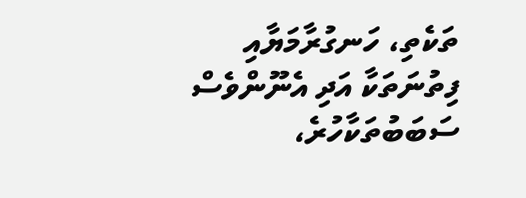ތަކެތި، ހަނގުރާމަޔާއި ފިތުނަތަކާ އަދި އެނޫންވެސް ސަބަބުތަކާހުރެ،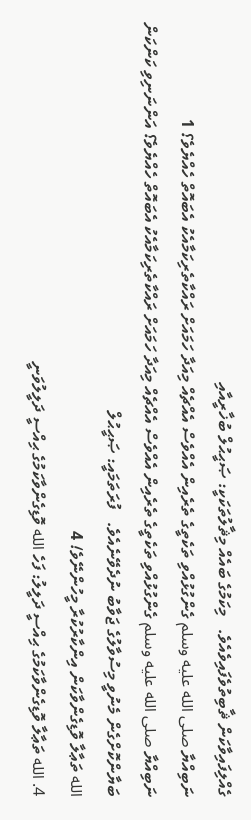ގެއްލިފައިވާކަން ޘާބިތުވެފައިވެއެވެ.   މިކަމުގެ ބައެއް މިޘާލުތަކަކީ: ޞަޙީޙުލް ބުޚާރީއާއި
ނަބިއްޔާ صلى الله عليه وسلم ގެންގުޅުއްވި ތަކެތީގެ ތެރެއިން އެއްވެސް އެއްޗެއް މިއަދާ ހަމައަށް ރައްކާތެރިކަމާއެކު އެބައޮތް ހެއްޔެވެ؟ 1
ނަބިއްޔާ صلى الله عليه وسلم ގެންގުޅުއްވި ތަކެތީގެ ތެރެއިން އެއްވެސް އެއްޗެއް މިއަދާ ހަމައަށް ރައްކާތެރިކަމާއެކު އެބައޮތް ހެއްޔެވެ؟ އަންނަނިވި ކަންކަން ބަޔާންކޮށްގެން މެނުވީ މިސުވާލުގެ ޖަވާބު ނުދެވޭނެއެވެ.   ފުރަތަމައީ: ޞަޙީޙުލް
الله ތަޢާލާ ވޮޑިގެންވާކަން އިންކާރުކުރާ މީހުންނޭވެ! 4
4. الله ތަޢާލާ ވޮޑިގެންވާކަމުގެ ޙިއްސީ ދަލީލު: ފަހެ الله ވޮޑިގެންވާކަމުގެ ޙިއްސީ ދަލީލުވަނީ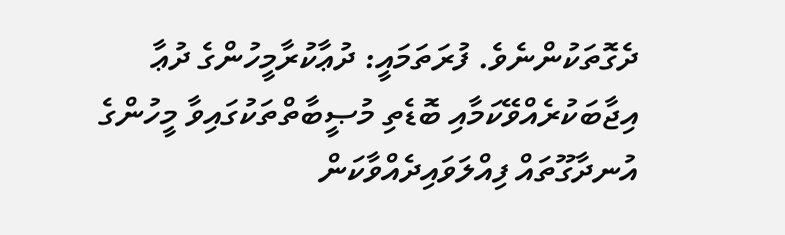ދެގޮތަކުންނެވެ. ފުރަތަމައީ: ދުޢާކުރާމީހުންގެ ދުޢާ އިޖާބަކުރެއްވޭކަމާއި ބޮޑެތި މުޞީބާތްތަކުގައިވާ މީހުންގެ އުނދާގޫތައް ފިއްލަވައިދެއްވާކަން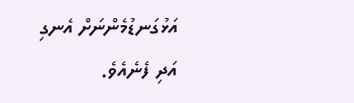އަޅުގަނޑުމެންނަށް އެނގި އަދި ފެނެއެވެ.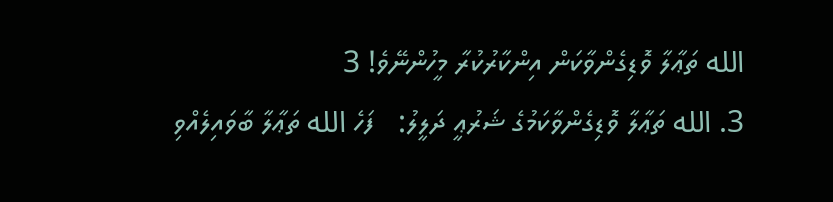الله ތަޢާލާ ވޮޑިގެންވާކަން އިންކާރުކުރާ މީހުންނޭވެ! 3
3. الله ތަޢާލާ ވޮޑިގެންވާކަމުގެ ޝަރުޢީ ދަލީލު:   ފަހެ الله ތަޢާލާ ބާވައިލެއްވި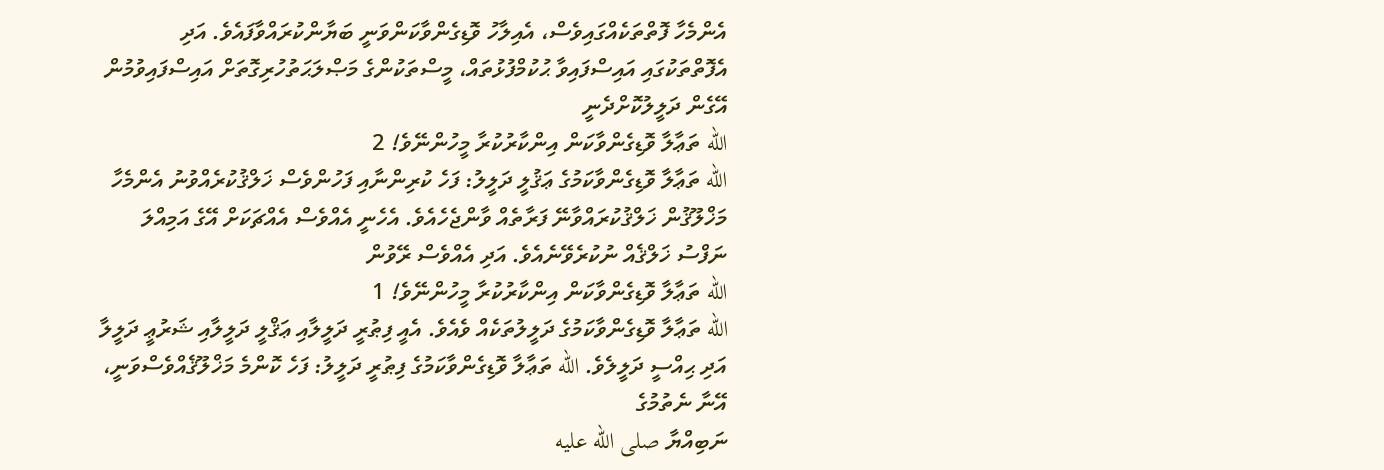އެންމެހާ ފޮތްތަކެއްގައިވެސް، އެއިލާހު ވޮޑިގެންވާކަންވަނީ ބަޔާންކުރައްވާފައެވެ. އަދި އެފޮތްތަކުގައި އައިސްފައިވާ ޙުކުމްފުޅުތައް، މީސްތަކުންގެ މަޞްލަޙަތުހުރިގޮތަށް އައިސްފައިވުމުން އޭގެން ދަލީލުކޮށްދެނީ
الله ތަޢާލާ ވޮޑިގެންވާކަން އިންކާރުކުރާ މީހުންނޭވެ! 2
الله ތަޢާލާ ވޮޑިގެންވާކަމުގެ ޢަޤުލީ ދަލީލު: ފަހެ ކުރިންނާއި ފަހުންވެސް ޚަލްޤުކުރެއްވުނު އެންމެހާ މަޚްލޫޤުން ޚަލްޤުކުރައްވާނޭ ފަރާތެއް ވާންޖެހެއެވެ. އެހެނީ އެއްވެސް އެއްޗަކަށް އޭގެ އަމިއްލަ ނަފްސު ޚަލްޤެއް ނުކުރެވޭނެއެވެ. އަދި އެއްވެސް ރޭވުން
الله ތަޢާލާ ވޮޑިގެންވާކަން އިންކާރުކުރާ މީހުންނޭވެ! 1
الله ތަޢާލާ ވޮޑިގެންވާކަމުގެ ދަލީލުތަކެއް ވެއެވެ. އެއީ ފިޠުރީ ދަލީލާއި ޢަޤްލީ ދަލީލާއި ޝަރުޢީ ދަލީލާ އަދި ޙިއްސީ ދަލީލެވެ. الله ތަޢާލާ ވޮޑިގެންވާކަމުގެ ފިޠުރީ ދަލީލު: ފަހެ ކޮންމެ މަޚްލޫޤެއްވެސްވަނީ، އޭނާ ނެތުމުގެ
ނަބިއްޔާ صلى الله عليه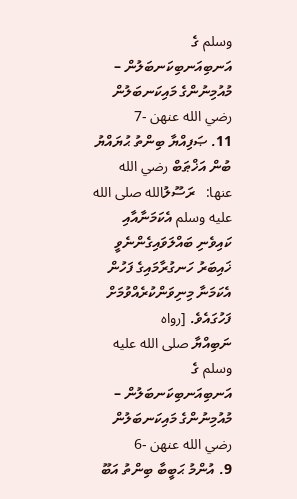وسلم ގެ އަނބިއަނބިކަނބަލުން – މުއުމިނުންގެ މައިކަނބަލުން رضي الله عنهن -7
11. ޞަފިއްޔާ ބިންތު ޙުޔައްޔު ބުން އަޚްޠަބް رضي الله عنها:   ރަސޫލުالله صلى الله عليه وسلم އެކަމަނާއާއި ކައިވެނި ބައްލަވައިގެންނެވީ ޚައިބަރު ހަނގުރާމައިގެ ފަހުން އެކަމަނާ މިނިވަންކުރެއްވުމަށް ފަހުގައެވެ. [رواه
ނަބިއްޔާ صلى الله عليه وسلم ގެ އަނބިއަނބިކަނބަލުން – މުއުމިނުންގެ މައިކަނބަލުން رضي الله عنهن -6
9. އުންމު ޙަބީބާ ބިންތު އަބޫ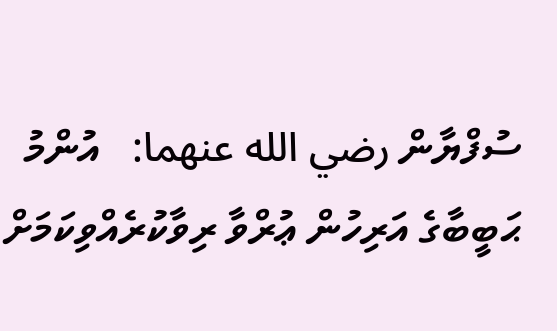ސުފްޔާން رضي الله عنهما:   އުންމު ޙަބީބާގެ އަރިހުން ޢުރްވާ ރިވާކުރެއްވިކަމަށް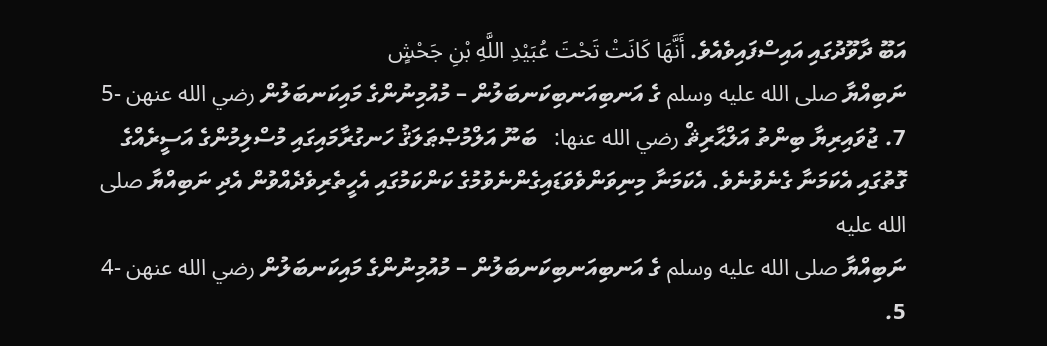އަބޫ ދާވޫދުގައި އައިސްފައިވެއެވެ. أَنَّهَا كَانَتْ تَحْتَ عُبَيْدِ اللَّهِ بْنِ جَحْشٍ
ނަބިއްޔާ صلى الله عليه وسلم ގެ އަނބިއަނބިކަނބަލުން – މުއުމިނުންގެ މައިކަނބަލުން رضي الله عنهن -5
7. ޖުވައިރިޔާ ބިންތު އަލްޙާރިޘް رضي الله عنها:   ބަނޫ އަލްމުޞްޠަލަޤު ހަނގުރާމައިގައި މުސްލިމުންގެ އަސީރެއްގެ ގޮތުގައި އެކަމަނާ ގެނެވުނެވެ. އެކަމަނާ މިނިވަންވެވަޑައިގެންނެވުމުގެ ކަންކަމުގައި އެހީތެރިވެދެއްވުން އެދި ނަބިއްޔާ صلى الله عليه
ނަބިއްޔާ صلى الله عليه وسلم ގެ އަނބިއަނބިކަނބަލުން – މުއުމިނުންގެ މައިކަނބަލުން رضي الله عنهن -4
5.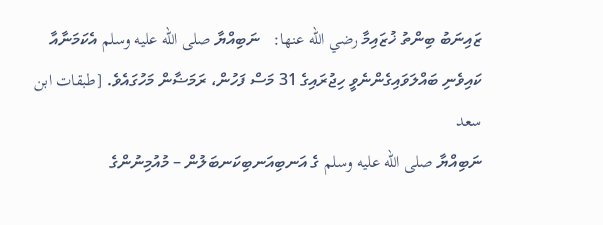ޒައިނަބު ބިންތު ޚުޒައިމާ رضي الله عنها:   ނަބިއްޔާ صلى الله عليه وسلم އެކަމަނާއާ ކައިވެނި ބައްލަވައިގެންނެވީ ހިޖުރައިގެ 31 މަސް ފަހުން، ރަމަޟާން މަހުގައެވެ. [طبقات ابن سعد
ނަބިއްޔާ صلى الله عليه وسلم ގެ އަނބިއަނބިކަނބަލުން – މުއުމިނުންގެ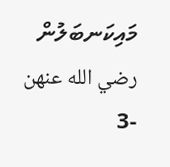މައިކަނބަލުން رضي الله عنهن -3